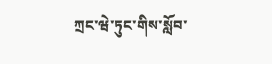ཀྲང་ཝེ་ཏུང་གིས་སློབ་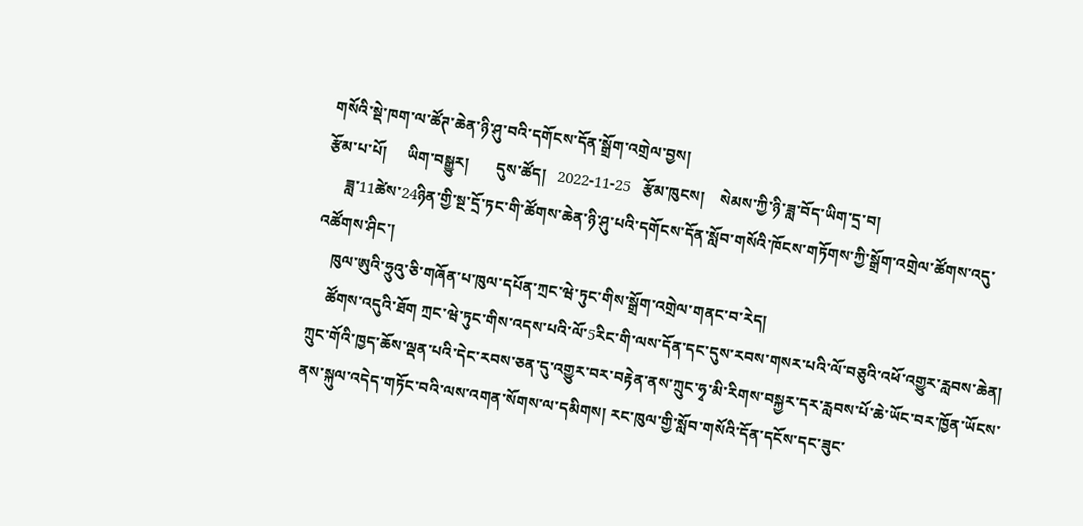གསོའི་སྡེ་ཁག་ལ་ཚོཊ་ཆེན་ཉི་ཤུ་བའི་དགོངས་དོན་སྒྲོག་འགྲེལ་བྱས།
རྩོམ་པ་པོ།     ཡིག་བསྒྱུར།       དུས་ཚོད།   2022-11-25   རྩོམ་ཁུངས།    སེམས་ཀྱི་ཉི་ཟླ་བོད་ཡིག་དྲ་བ།
     ཟླ་11ཚེས་24ཉིན་གྱི་སྔ་དྲོ་ཏང་གི་ཚོགས་ཆེན་ཉི་ཤུ་པའི་དགོངས་དོན་སློབ་གསོའི་ཁོངས་གཏོགས་ཀྱི་སྒྲོག་འགྲེལ་ཚོགས་འདུ་འཚོགས་ཤིང་།
    ཁུལ་ཨུའི་ཧྲུའུ་ཅི་གཞོན་པ་ཁུལ་དཔོན་ཀྲང་ཝེ་ཏུང་གིས་སྒྲོག་འགྲེལ་གནང་བ་རེད།
    ཚོགས་འདུའི་ཐོག ཀྲང་ཝེ་ཏུང་གིས་འདས་པའི་ལོ་5རིང་གི་ལས་དོན་དང་དུས་རབས་གསར་པའི་ལོ་བཅུའི་འཕོ་འགྱུར་རླབས་ཆེན། ཀྲུང་གོའི་ཁྱད་ཆོས་ལྡན་པའི་དེང་རབས་ཅན་དུ་འགྱུར་བར་བརྟེན་ནས་ཀྲུང་ཧྭ་མི་རིགས་བསྐྱར་དར་རླབས་པོ་ཆེ་ཡོང་བར་ཁྱོན་ཡོངས་ནས་སྐུལ་འདེད་གཏོང་བའི་ལས་འགན་སོགས་ལ་དམིགས། རང་ཁུལ་གྱི་སློབ་གསོའི་དོན་དངོས་དང་ཟུང་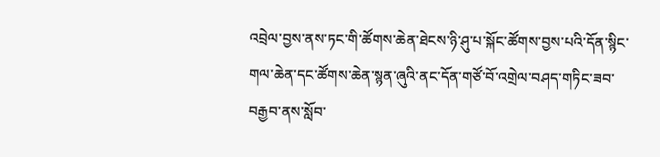འབྲེལ་བྱས་ནས་ཏང་གི་ཚོགས་ཆེན་ཐེངས་ཉི་ཤུ་པ་སྐོང་ཚོགས་བྱས་པའི་དོན་སྙིང་གལ་ཆེན་དང་ཚོགས་ཆེན་སྙན་ཞུའི་ནང་དོན་གཙོ་བོ་འགྲེལ་བཤད་གཏིང་ཟབ་བརྒྱབ་ནས་སློབ་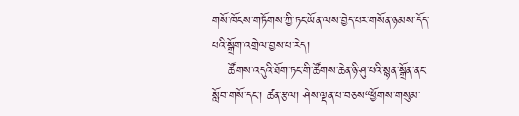གསོ་ཁོངས་གཏོགས་ཀྱི་ཏང་ཡོན་ལས་བྱེད་པར་གསོན་ཉམས་དོད་པའི་སྒྲོག་འགྲེལ་བྱས་པ་རེད།
    ཚོགས་འདུའི་ཐོག་ཏང་གི་ཚོགས་ཆེན་ཉི་ཤུ་པའི་སྙན་སྒྲོན་ནང་སློབ་གསོ་དང་། ཚན་རྩལ། ཤེས་ལྡན་པ་བཅས“ཕྱོགས་གསུམ་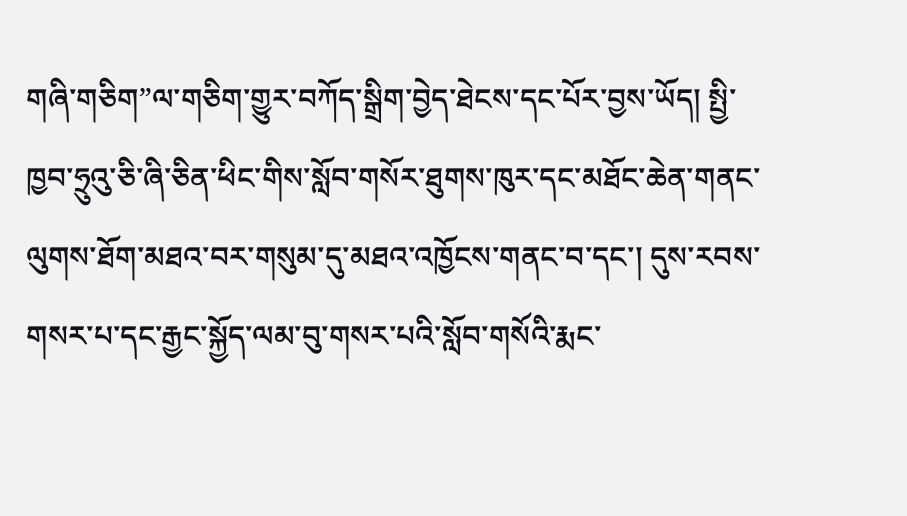གཞི་གཅིག”ལ་གཅིག་གྱུར་བཀོད་སྒྲིག་བྱེད་ཐེངས་དང་པོར་བྱས་ཡོད། སྤྱི་ཁྱབ་ཧྲུའུ་ཅི་ཞི་ཅིན་ཕིང་གིས་སློབ་གསོར་ཐུགས་ཁུར་དང་མཐོང་ཆེན་གནང་ལུགས་ཐོག་མཐའ་བར་གསུམ་དུ་མཐའ་འཁྱོངས་གནང་བ་དང་། དུས་རབས་གསར་པ་དང་རྒྱང་སྐྱོད་ལམ་བུ་གསར་པའི་སློབ་གསོའི་རྨང་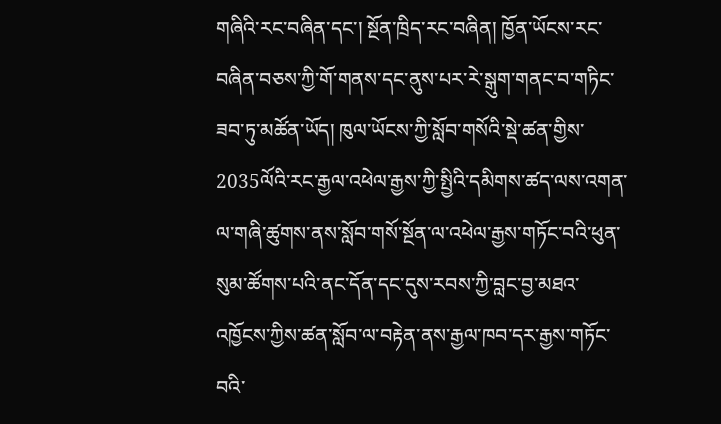གཞིའི་རང་བཞིན་དང་། སྔོན་ཁྲིད་རང་བཞིན། ཁྱོན་ཡོངས་རང་བཞིན་བཅས་ཀྱི་གོ་གནས་དང་ནུས་པར་རེ་སྒུག་གནང་བ་གཏིང་ཟབ་ཏུ་མཚོན་ཡོད། ཁུལ་ཡོངས་ཀྱི་སློབ་གསོའི་སྡེ་ཚན་གྱིས་2035ལོའི་རང་རྒྱལ་འཕེལ་རྒྱས་ཀྱི་སྤྱིའི་དམིགས་ཚད་ལས་འགན་ལ་གཞི་ཚུགས་ནས་སློབ་གསོ་སྔོན་ལ་འཕེལ་རྒྱས་གཏོང་བའི་ཕུན་སུམ་ཚོགས་པའི་ནང་དོན་དང་དུས་རབས་ཀྱི་བླང་བྱ་མཐའ་འཁྱོངས་ཀྱིས་ཚན་སློབ་ལ་བརྟེན་ནས་རྒྱལ་ཁབ་དར་རྒྱས་གཏོང་བའི་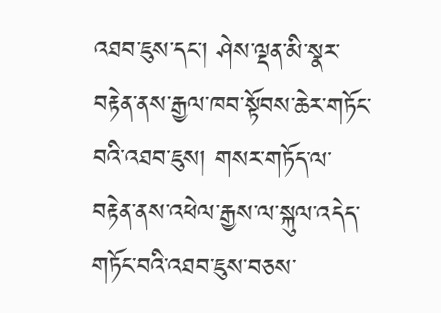འཐབ་ཇུས་དང་། ཤེས་ལྡན་མི་སྣར་བརྟེན་ནས་རྒྱལ་ཁབ་སྟོབས་ཆེར་གཏོང་བའི་འཐབ་ཇུས། གསར་གཏོད་ལ་བརྟེན་ནས་འཕེལ་རྒྱས་ལ་སྐུལ་འདེད་གཏོང་བའི་འཐབ་ཇུས་བཅས་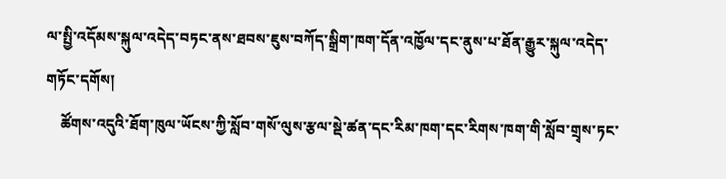ལ་སྤྱི་འདོམས་སྐུལ་འདེད་བཏང་ནས་ཐབས་ཇུས་བཀོད་སྒྲིག་ཁག་དོན་འཁྱོལ་དང་ནུས་པ་ཐོན་རྒྱུར་སྐུལ་འདེད་གཏོང་དགོས།
    ཚོགས་འདུའི་ཐོག་ཁུལ་ཡོངས་ཀྱི་སློབ་གསོ་ལུས་རྩལ་སྡེ་ཚན་དང་རིམ་ཁག་དང་རིགས་ཁག་གི་སློབ་གྲྭས་ཏང་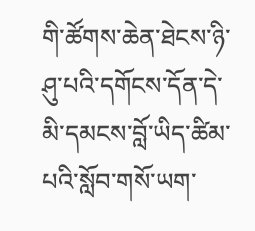གི་ཚོགས་ཆེན་ཐེངས་ཉི་ཤུ་པའི་དགོངས་དོན་དེ་མི་དམངས་བློ་ཡིད་ཚིམ་པའི་སློབ་གསོ་ཡག་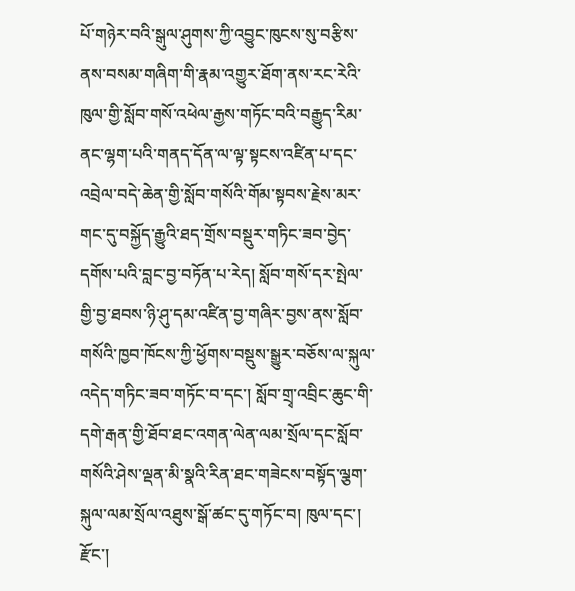པོ་གཉེར་བའི་སྒུལ་ཤུགས་ཀྱི་འབྱུང་ཁུངས་སུ་བརྩིས་ནས་བསམ་གཞིག་གི་རྣམ་འགྱུར་ཐོག་ནས་རང་རེའི་ཁུལ་གྱི་སློབ་གསོ་འཕེལ་རྒྱས་གཏོང་བའི་བརྒྱུད་རིམ་ནང་ལྷག་པའི་གནད་དོན་ལ་ལྟ་སྟངས་འཛིན་པ་དང་འབྲེལ་བདེ་ཆེན་གྱི་སློབ་གསོའི་གོམ་སྟབས་རྗེས་མར་གང་དུ་བསྐྱོད་རྒྱུའི་ཐད་གྲོས་བསྡུར་གཏིང་ཟབ་བྱེད་དགོས་པའི་བླང་བྱ་བཏོན་པ་རེད། སློབ་གསོ་དར་སྤེལ་གྱི་བྱ་ཐབས་ཉི་ཤུ་དམ་འཛིན་བྱ་གཞིར་བྱས་ནས་སློབ་གསོའི་ཁྱབ་ཁོངས་ཀྱི་ཕྱོགས་བསྡུས་སྒྱུར་བཅོས་ལ་སྐུལ་འདེད་གཏིང་ཟབ་གཏོང་བ་དང་། སློབ་གྲྭ་འབྲིང་ཆུང་གི་དགེ་རྒན་གྱི་ཐོབ་ཐང་འགན་ལེན་ལམ་སྲོལ་དང་སློབ་གསོའི་ཤེས་ལྡན་མི་སྣའི་རིན་ཐང་གཟེངས་བསྟོད་ལྕག་སྐུལ་ལམ་སྲོལ་འཐུས་སྒོ་ཚང་དུ་གཏོང་བ། ཁུལ་དང་། རྫོང་།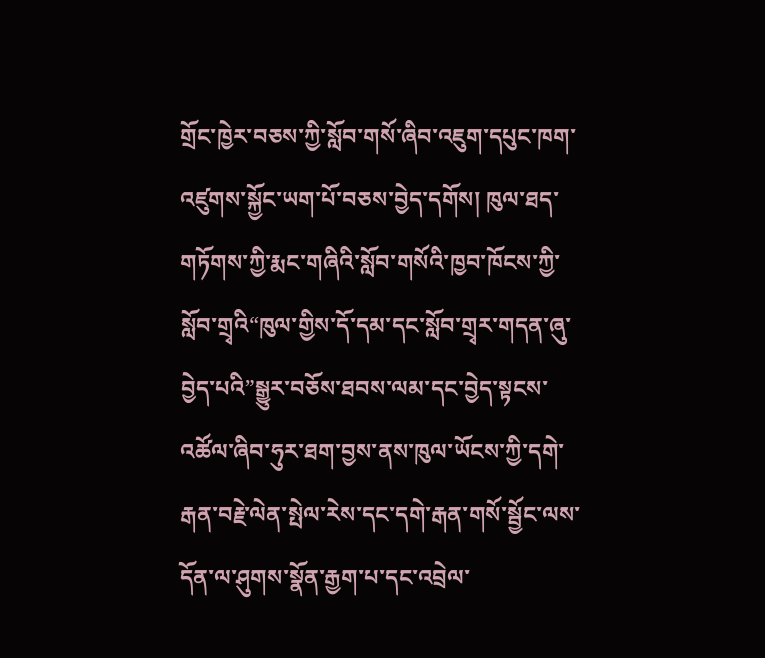གྲོང་ཁྱེར་བཅས་ཀྱི་སློབ་གསོ་ཞིབ་འཇུག་དཔུང་ཁག་འཛུགས་སྐྱོང་ཡག་པོ་བཅས་བྱེད་དགོས། ཁུལ་ཐད་གཏོགས་ཀྱི་རྨང་གཞིའི་སློབ་གསོའི་ཁྱབ་ཁོངས་ཀྱི་སློབ་གྲྭའི“ཁུལ་གྱིས་དོ་དམ་དང་སློབ་གྲྭར་གདན་ཞུ་བྱེད་པའི”སྒྱུར་བཅོས་ཐབས་ལམ་དང་བྱེད་སྟངས་འཚོལ་ཞིབ་ཧུར་ཐག་བྱས་ནས་ཁུལ་ཡོངས་ཀྱི་དགེ་རྒན་བརྗེ་ལེན་སྤེལ་རེས་དང་དགེ་རྒན་གསོ་སྦྱོང་ལས་དོན་ལ་ཤུགས་སྣོན་རྒྱག་པ་དང་འབྲེལ་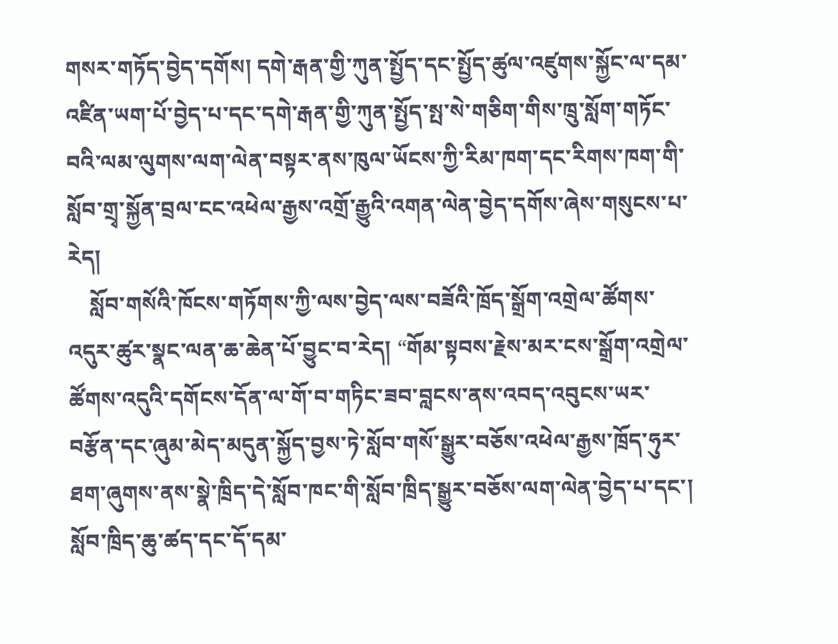གསར་གཏོད་བྱེད་དགོས། དགེ་རྒན་གྱི་ཀུན་སྤྱོད་དང་སྤྱོད་ཚུལ་འཛུགས་སྐྱོང་ལ་དམ་འཛིན་ཡག་པོ་བྱེད་པ་དང་དགེ་རྒན་གྱི་ཀུན་སྤྱོད་སྤ་སེ་གཅིག་གིས་ཁྲུ་སློག་གཏོང་བའི་ལམ་ལུགས་ལག་ལེན་བསྟར་ནས་ཁུལ་ཡོངས་ཀྱི་རིམ་ཁག་དང་རིགས་ཁག་གི་སློབ་གྲྭ་སྐྱོན་བྲལ་ངང་འཕེལ་རྒྱས་འགྲོ་རྒྱུའི་འགན་ལེན་བྱེད་དགོས་ཞེས་གསུངས་པ་རེད།
    སློབ་གསོའི་ཁོངས་གཏོགས་ཀྱི་ལས་བྱེད་ལས་བཟོའི་ཁྲོད་སྒྲོག་འགྲེལ་ཚོགས་འདུར་ཚུར་སྣང་ལན་ཆ་ཆེན་པོ་བྱུང་བ་རེད། “གོམ་སྟབས་རྗེས་མར་ངས་སྒྲོག་འགྲེལ་ཚོགས་འདུའི་དགོངས་དོན་ལ་གོ་བ་གཏིང་ཟབ་བླངས་ནས་འབད་འབུངས་ཡར་བརྩོན་དང་ཞུམ་མེད་མདུན་སྐྱོད་བྱས་ཏེ་སློབ་གསོ་སྒྱུར་བཅོས་འཕེལ་རྒྱས་ཁྲོད་ཧུར་ཐག་ཞུགས་ནས་སྣེ་ཁྲིད་དེ་སློབ་ཁང་གི་སློབ་ཁྲིད་སྒྱུར་བཅོས་ལག་ལེན་བྱེད་པ་དང་། སློབ་ཁྲིད་ཆུ་ཚད་དང་དོ་དམ་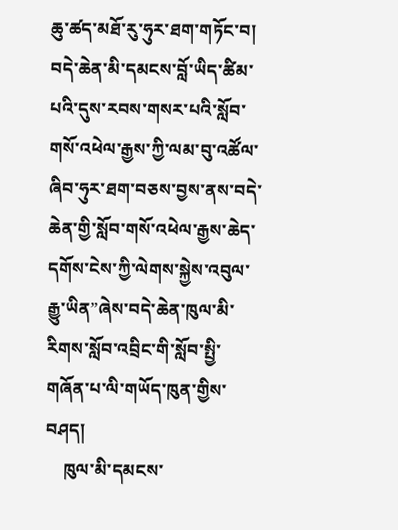ཆུ་ཚད་མཐོ་རུ་ཧུར་ཐག་གཏོང་བ། བདེ་ཆེན་མི་དམངས་བློ་ཡིད་ཚིམ་པའི་དུས་རབས་གསར་པའི་སློབ་གསོ་འཕེལ་རྒྱས་ཀྱི་ལམ་བུ་འཚོལ་ཞིབ་ཧུར་ཐག་བཅས་བྱས་ནས་བདེ་ཆེན་གྱི་སློབ་གསོ་འཕེལ་རྒྱས་ཆེད་དགོས་ངེས་ཀྱི་ལེགས་སྐྱེས་འབུལ་རྒྱུ་ཡིན”ཞེས་བདེ་ཆེན་ཁུལ་མི་རིགས་སློབ་འབྲིང་གི་སློབ་སྤྱི་གཞོན་པ་ལི་གཡོད་ཁུན་གྱིས་བཤད།
    ཁུལ་མི་དམངས་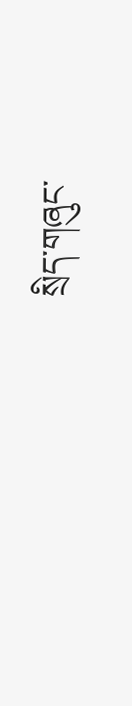སྲིད་གཞུང་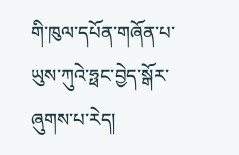གི་ཁུལ་དཔོན་གཞོན་པ་ཡུས་ཀུའེ་ཧྥང་བྱེད་སྒོར་ཞུགས་པ་རེད།